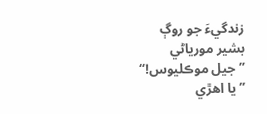زندگيءَ جو روڳ
بشير مورياڻي
”جيل موڪليوس!“
”يا اهڙي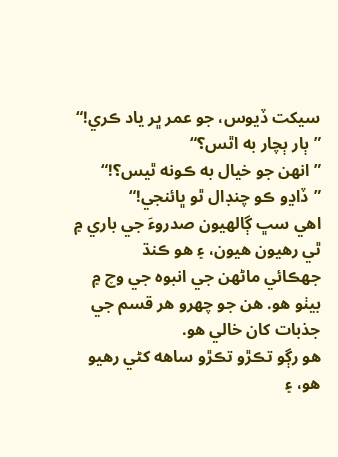سيکت ڏيوس، جو عمر ڀر ياد ڪري!“
”ٻار ٻچار به اٿس؟“
”انهن جو خيال به ڪونه ٿيس؟!“
”ڏاڍو ڪو چنڊال ٿو ڀائنجي!“
اهي سڀ ڳالهيون صدروءَ جي باري ۾ ٿي رهيون هيون، ۽ هو ڪنڌ
جهڪائي ماڻهن جي انبوه جي وچ ۾ بيٺو هو. هن جو چهرو هر قسم جي جذبات کان خالي هو.
هو رڳو تڪڙو تڪڙو ساهه کڻي رهيو هو، ۽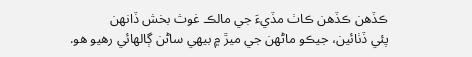ڪڏهن ڪڏهن ڪاٺ مڏيءَ جي مالڪ غوث بخش ڏانهن
پئي ڏٺائين، جيڪو ماڻهن جي ميڙ ۾ بيهي ساڻن ڳالهائي رهيو هو.